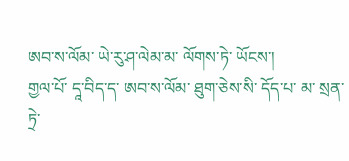ཨབ་ས་ལོམ་ ཡེ་རུ་ཤ་ལེམ་མ་ ལོགས་ཏེ་ ཡོངས་།
གྱལ་པོ་ དཱ་བིད་ད་ ཨབ་ས་ལོམ་ ཐུག་ཅེས་སི་ དོད་པ་ མ་ སྲན་ཏྲེ་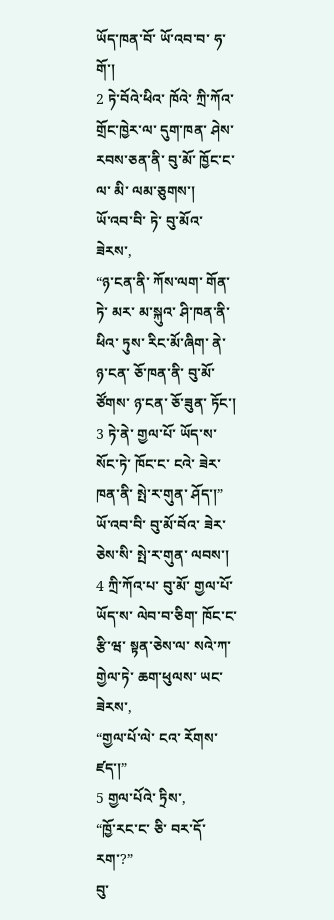ཡོད་ཁན་བོ་ ཡོ་འབ་བ་ ཧ་གོ་།
2 ཏེ་བོའེ་ཕིའ་ ཁོའེ་ ཀྲི་ཀོའ་ གྲོང་ཁྱེར་ལ་ དུག་ཁན་ ཤེས་རབས་ཅན་ནི་ བུ་མོ་ ཁྱོང་ང་ལ་ མི་ ལམ་ཅུགས་།
ཡོ་འབ་བི་ ཏེ་ བུ་མོའ་ ཟེརས་,
“ཉ་ངན་ནི་ ཀོས་ལག་ གོན་ཏེ་ མར་ མ་སྐུའ་ ཤི་ཁན་ནི་ ཕིའ་ ཏུས་ རིང་མོ་ཞིག་ ནེ་ ཉ་ངན་ ཅོ་ཁན་ནི་ བུ་མོ་ ཙོགས་ ཉ་ངན་ ཅོ་ཟུན་ ཏོང་།
3 ཏེ་ནེ་ གྱལ་པོ་ ཡོད་ས་ སོང་ཏེ་ ཁོང་ང་ ངའེ་ ཟེར་ཁན་ནི་ སྤེ་ར་གུན་ ཤོད་།”
ཡོ་འབ་བི་ བུ་མོ་བོའ་ ཟེར་ཅེས་སི་ སྤེ་ར་གུན་ ལབས་།
4 ཀྲི་ཀོའ་པ་ བུ་མོ་ གྱལ་པོ་ ཡོད་ས་ ལེབ་བ་ཅིག་ ཁོང་ང་ རྩི་ཝ་ སྟན་ཅེས་ལ་ སའེ་ཀ་ གྱེལ་ཏེ་ ཆག་ཕུལས་ ཡང་ ཟེརས་,
“གྱལ་པོ་ལེ་ ངའ་ རོགས་ ཛད་།”
5 གྱལ་པོའེ་ ཏྲིས་,
“ཁྱོ་རང་ང་ ཅི་ བར་དོ་ རག་?”
བུ་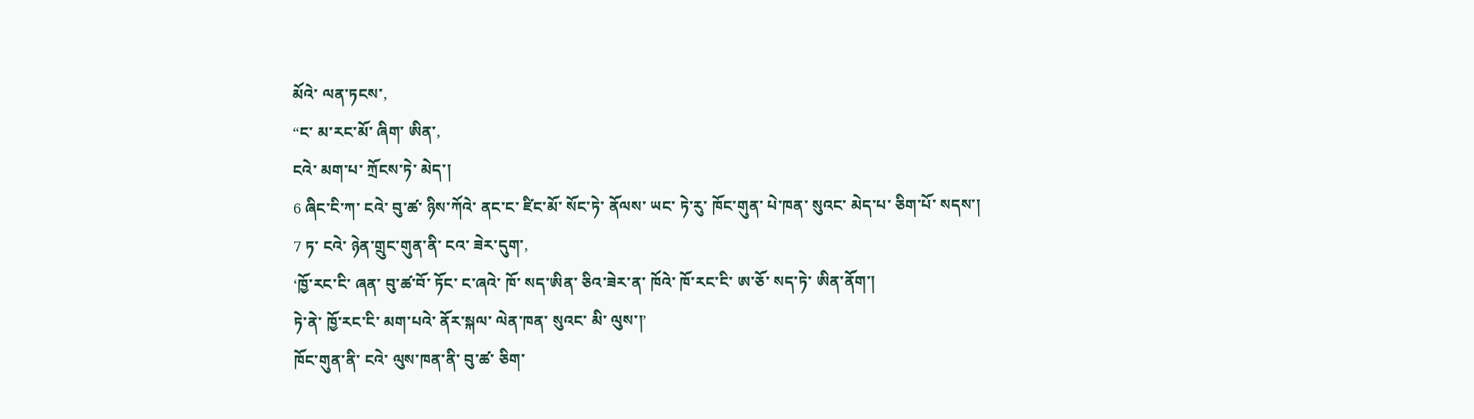མོའེ་ ལན་ཏངས་,
“ང་ མ་རང་མོ་ ཞིག་ ཨིན་,
ངའེ་ མག་པ་ ཀྲོངས་ཏེ་ མེད་།
6 ཞིང་ངི་ཀ་ ངའེ་ བུ་ཚ་ ཉིས་ཀོའེ་ ནང་ང་ ཛིང་མོ་ སོང་ཏེ་ ནོལས་ ཡང་ ཏེ་རུ་ ཁོང་གུན་ པེ་ཁན་ སུའང་ མེད་པ་ ཅིག་པོ་ སདས་།
7 ཏ་ ངའེ་ ཉེན་གྲུང་གུན་ནི་ ངའ་ ཟེར་དུག་,
‘ཁྱོ་རང་ངི་ ཞན་ བུ་ཚ་བོ་ ཏོང་ ང་ཞའེ་ ཁོ་ སད་ཨིན་ ཅིའ་ཟེར་ན་ ཁོའེ་ ཁོ་རང་ངི་ ཨ་ཅོ་ སད་ཏེ་ ཨིན་ནོག་།
ཏེ་ནེ་ ཁྱོ་རང་ངི་ མག་པའེ་ ནོར་སྐལ་ ལེན་ཁན་ སུའང་ མི་ ལུས་།’
ཁོང་གུན་ནི་ ངའེ་ ལུས་ཁན་ནི་ བུ་ཚ་ ཅིག་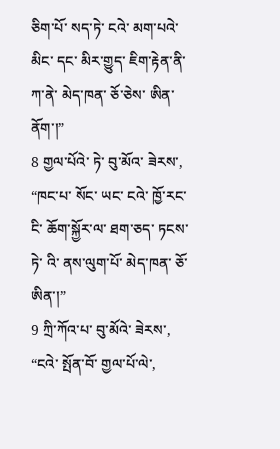ཅིག་པོ་ སད་ཏེ་ ངའེ་ མག་པའེ་ མིང་ དང་ མིར་གྱུད་ ཇིག་རྟེན་ནི་ ཀ་ནེ་ མེད་ཁན་ ཅོ་ཅེས་ ཨིན་ནོག་།”
8 གྱལ་པོའེ་ ཏེ་ བུ་མོའ་ ཟེརས་,
“ཁང་པ་ སོང་ ཡང་ ངའེ་ ཁྱོ་རང་ངི་ ཆོག་སྐྱོར་ལ་ ཐག་ཅད་ ཏངས་ཏེ་ འི་ ནས་ལུག་པོ་ མེད་ཁན་ ཅོ་ཨིན་།”
9 ཀྲི་ཀོའ་པ་ བུ་མོའེ་ ཟེརས་,
“ངའེ་ སྤོན་བོ་ གྱལ་པོ་ལེ་,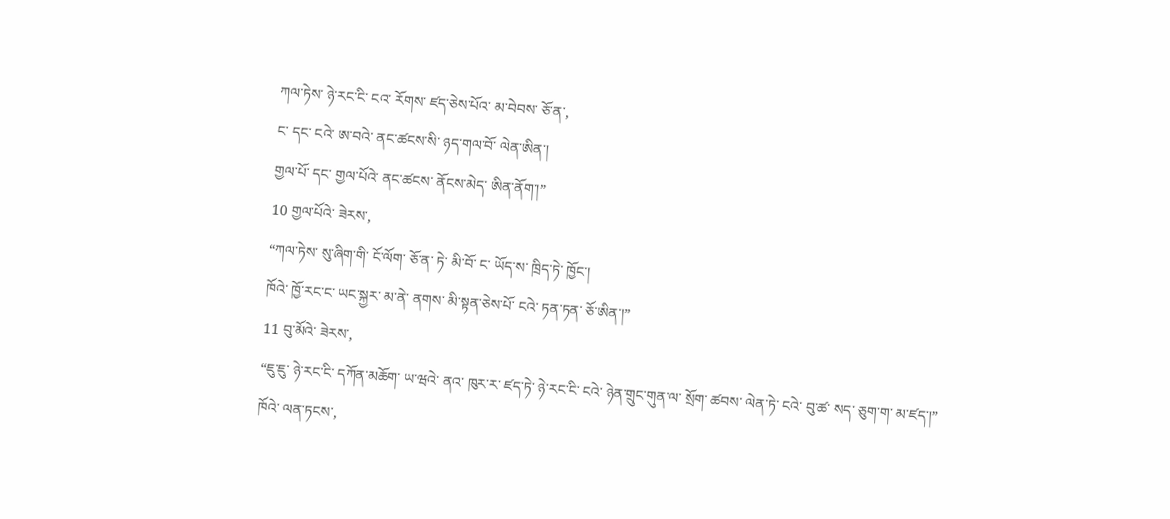ཀལ་ཏེས་ ཉེ་རང་ངི་ ངའ་ རོགས་ ཛད་ཅེས་པོའ་ མ་བེབས་ ཅོ་ན་,
ང་ དང་ ངའེ་ ཨ་བའེ་ ནང་ཚངས་སི་ ཉད་གལ་བོ་ ལེན་ཨིན་།
གྱལ་པོ་ དང་ གྱལ་པོའེ་ ནང་ཚངས་ ནོངས་མེད་ ཨིན་ནོག་།”
10 གྱལ་པོའེ་ ཟེརས་,
“ཀལ་ཏེས་ སུ་ཞིག་གི་ ངོ་ལོག་ ཅོ་ན་ ཏེ་ མི་བོ་ ང་ ཡོད་ས་ ཁྲིད་ཏེ་ ཁྱོང་།
ཁོའེ་ ཁྱོ་རང་ང་ ཡང་སྐྱར་ མ་ནེ་ ནགས་ མི་སྟན་ཅེས་པོ་ ངའེ་ ཏན་ཏན་ ཅོ་ཨིན་།”
11 བུ་མོའེ་ ཟེརས་,
“ཇུ་ཇུ་ ཉེ་རང་ངི་ དཀོན་མཆོག་ ཡ་ཝའེ་ ནའ་ ཁུར་ར་ ཛད་ཏེ་ ཉེ་རང་ངི་ ངའེ་ ཉེན་གྲུང་གུན་ལ་ སྲོག་ ཚབས་ ལེན་ཏེ་ ངའེ་ བུ་ཚ་ སད་ ཅུག་ག་ མ་ཛད་།”
ཁོའེ་ ལན་ཏངས་,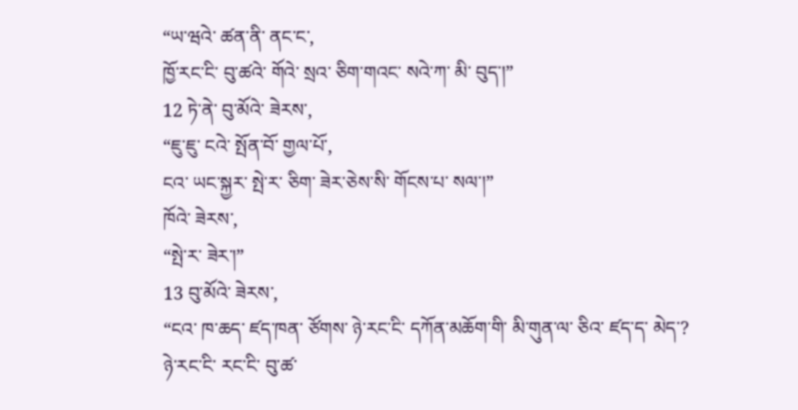“ཡ་ཝའེ་ ཚན་ནི་ ནང་ང་,
ཁྱོ་རང་ངི་ བུ་ཚའེ་ གོའེ་ སྲའ་ ཅིག་གའང་ སའེ་ཀ་ མི་ བུད་།”
12 ཏེ་ནེ་ བུ་མོའེ་ ཟེརས་,
“ཇུ་ཇུ་ ངའེ་ སྤོན་བོ་ གྱལ་པོ་,
ངའ་ ཡང་སྐྱར་ སྤེ་ར་ ཅིག་ ཟེར་ཅེས་སི་ གོངས་པ་ སལ་།”
ཁོའེ་ ཟེརས་,
“སྤེ་ར་ ཟེར་།”
13 བུ་མོའེ་ ཟེརས་,
“ངའ་ ཁ་ཆད་ ཛད་ཁན་ ཙོགས་ ཉེ་རང་ངི་ དཀོན་མཆོག་གི་ མི་གུན་ལ་ ཅིའ་ ཛད་ད་ མེད་?
ཉེ་རང་ངི་ རང་ངི་ བུ་ཚ་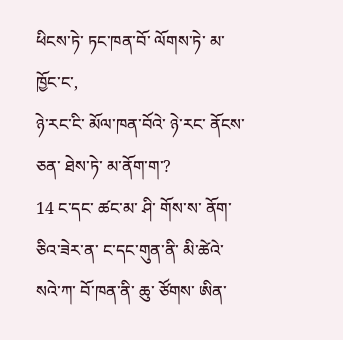ཕིངས་ཏེ་ ཏང་ཁན་བོ་ ལོགས་ཏེ་ མ་ཁྱོང་ང་,
ཉེ་རང་ངི་ མོལ་ཁན་བོའེ་ ཉེ་རང་ ནོངས་ཅན་ ཐེས་ཏེ་ མ་ནོག་ག་?
14 ང་དང་ ཚང་མ་ ཤི་ གོས་ས་ ནོག་ ཅིའ་ཟེར་ན་ ང་དང་གུན་ནི་ མི་ཚེའེ་ སའེ་ཀ་ བོ་ཁན་ནི་ ཆུ་ ཙོགས་ ཨིན་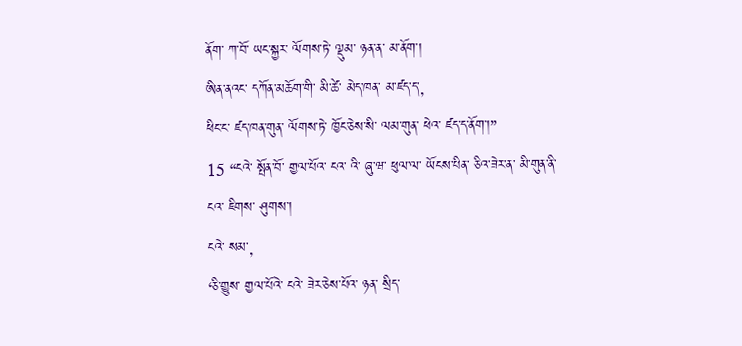ནོག་ ཀ་བོ་ ཡང་སྐྱར་ ལོགས་ཏེ་ ལྡུམ་ ཉན་ན་ མ་ནོག་།
ཨིན་ནའང་ དཀོན་མཆོག་གི་ མི་ཚེ་ མེད་ཁན་ མ་ཛད་ད་,
ཕིང་ང་ ཛད་ཁན་གུན་ ལོགས་ཏེ་ ཁྱོང་ཅེས་སི་ ལམ་གུན་ ཕེའ་ ཛད་ད་ནོག་།”
15 “ངའེ་ སྤོན་བོ་ གྱལ་པོའ་ ངའ་ འི་ ཞུ་ཝ་ ཕུལ་ལ་ ཡོངས་པིན་ ཅིའ་ཟེར་ན་ མི་གུན་ནི་ ངའ་ ཇིགས་ ཤུགས་།
ངའེ་ སམ་,
‘ཅི་གྱུས་ གྱལ་པོའེ་ ངའེ་ ཟེར་ཅེས་པོའ་ ཉན་ སྲིད་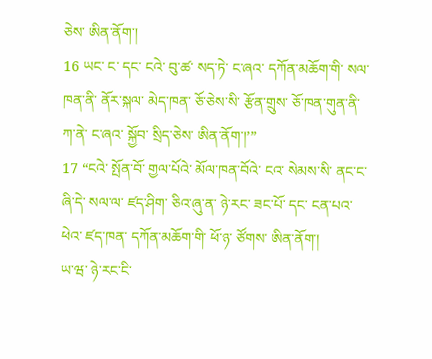ཅེས་ ཨིན་ནོག་།
16 ཡང་ ང་ དང་ ངའེ་ བུ་ཚ་ སད་ཏེ་ ང་ཞའ་ དཀོན་མཆོག་གི་ སལ་ཁན་ནི་ ནོར་སྐལ་ མེད་ཁན་ ཅོ་ཅེས་སི་ རྩོན་གྲུས་ ཅོ་ཁན་གུན་ནི་ ཀ་ནེ་ ང་ཞའ་ སྐྱོབ་ སྲིད་ཅེས་ ཨིན་ནོག་།’”
17 “ངའེ་ སྤོན་བོ་ གྱལ་པོའེ་ མོལ་ཁན་བོའེ་ ངའ་ སེམས་སི་ ནང་ང་ ཞི་དེ་ སལ་ལ་ ཛད་ཤིག་ ཅིའ་ཞུ་ན་ ཉེ་རང་ ཟང་པོ་ དང་ ངན་པའ་ ཕེའ་ ཛད་ཁན་ དཀོན་མཆོག་གི་ ཕོ་ཉ་ ཙོགས་ ཨིན་ནོག་།
ཡ་ཝ་ ཉེ་རང་ངི་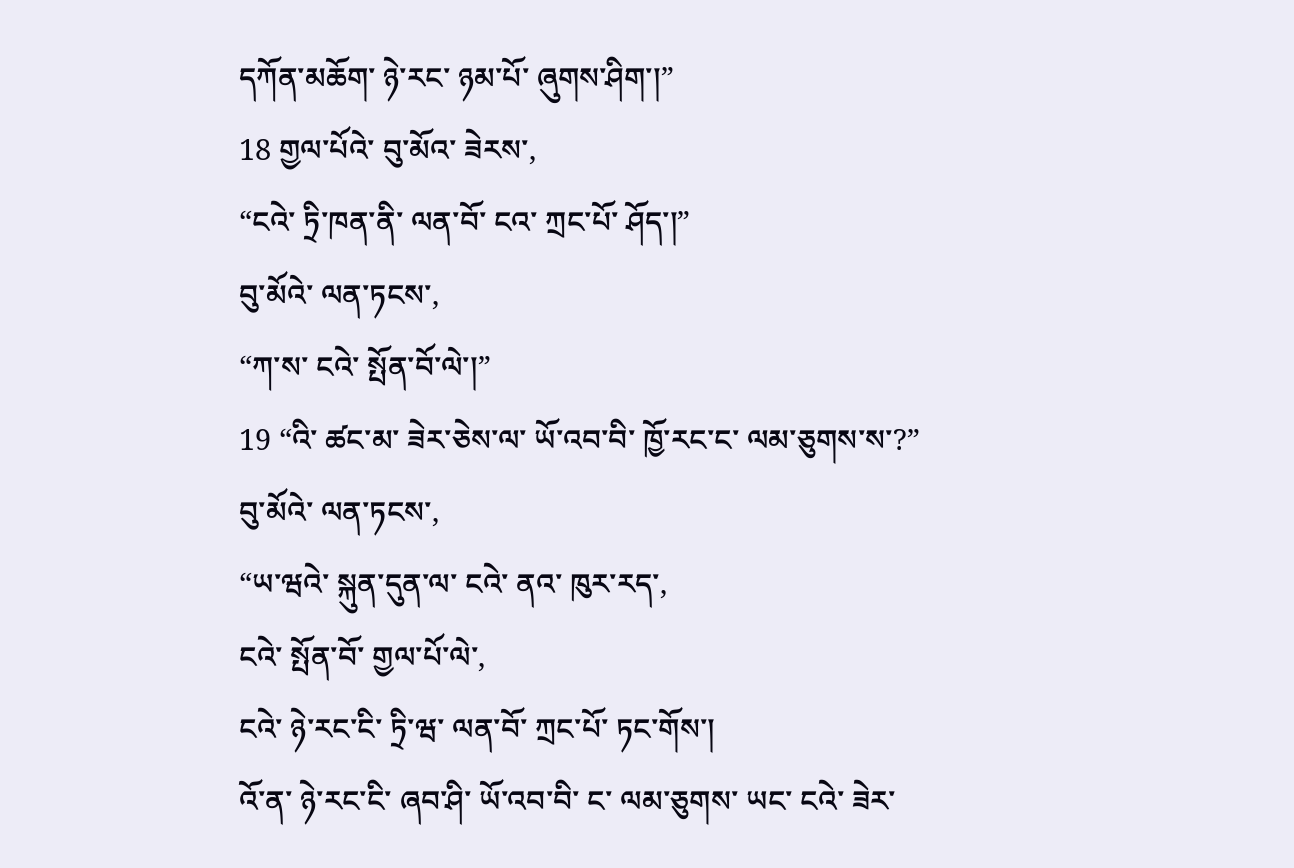དཀོན་མཆོག་ ཉེ་རང་ ཉམ་པོ་ ཞུགས་ཤིག་།”
18 གྱལ་པོའེ་ བུ་མོའ་ ཟེརས་,
“ངའེ་ ཏྲི་ཁན་ནི་ ལན་བོ་ ངའ་ ཀྲང་པོ་ ཤོད་།”
བུ་མོའེ་ ལན་ཏངས་,
“ཀ་ས་ ངའེ་ སྤོན་བོ་ལེ་།”
19 “འི་ ཚང་མ་ ཟེར་ཅེས་ལ་ ཡོ་འབ་བི་ ཁྱོ་རང་ང་ ལམ་ཅུགས་ས་?”
བུ་མོའེ་ ལན་ཏངས་,
“ཡ་ཝའེ་ སྐུན་དུན་ལ་ ངའེ་ ནའ་ ཁུར་རད་,
ངའེ་ སྤོན་བོ་ གྱལ་པོ་ལེ་,
ངའེ་ ཉེ་རང་ངི་ ཏྲི་ཝ་ ལན་བོ་ ཀྲང་པོ་ ཏང་གོས་།
འོ་ན་ ཉེ་རང་ངི་ ཞབ་ཤི་ ཡོ་འབ་བི་ ང་ ལམ་ཅུགས་ ཡང་ ངའེ་ ཟེར་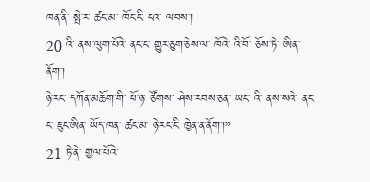ཁན་ནི་ སྤེ་ར་ ཚང་མ་ ཁོང་ངི་ ངའ་ ལབས་།
20 འི་ ནས་ལུག་པོའེ་ ནང་ང་ གྱུར་ཅུག་ཅེས་ལ་ ཁོའེ་ འི་བོ་ ཅོས་ཏེ་ ཨིན་ནོག་།
ཉེ་རང་ དཀོན་མཆོག་གི་ ཕོ་ཉ་ ཙོགས་ ཤེས་རབས་ཅན་ ཡང་ འི་ ནས་སའེ་ ནང་ང་ ཇུང་ཨིན་ ཡོད་ཁན་ ཚང་མ་ ཉེ་རང་ངི་ ཁྱེན་ན་ནོག་།”
21 ཏེ་ནེ་ གྱལ་པོའེ་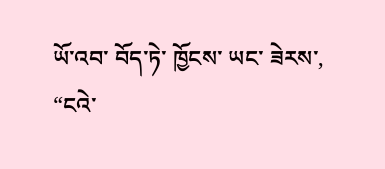ཡོ་འབ་ བོད་ཏེ་ ཁྱོངས་ ཡང་ ཟེརས་,
“ངའེ་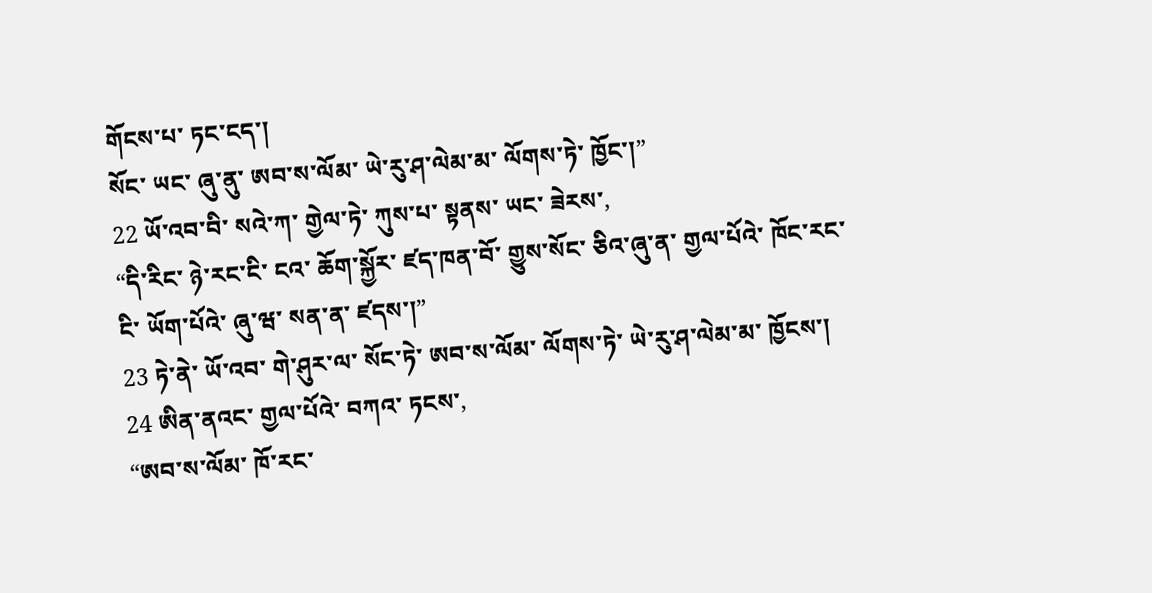གོངས་པ་ ཏང་ངད་།
སོང་ ཡང་ ཞུ་ནུ་ ཨབ་ས་ལོམ་ ཡེ་རུ་ཤ་ལེམ་མ་ ལོགས་ཏེ་ ཁྱོང་།”
22 ཡོ་འབ་བི་ སའེ་ཀ་ གྱེལ་ཏེ་ ཀུས་པ་ སྟནས་ ཡང་ ཟེརས་,
“དི་རིང་ ཉེ་རང་ངི་ ངའ་ ཆོག་སྐྱོར་ ཛད་ཁན་བོ་ གྱུས་སོང་ ཅིའ་ཞུ་ན་ གྱལ་པོའེ་ ཁོང་རང་ངི་ ཡོག་པོའེ་ ཞུ་ཝ་ སན་ན་ ཛདས་།”
23 ཏེ་ནེ་ ཡོ་འབ་ གེ་ཤུར་ལ་ སོང་ཏེ་ ཨབ་ས་ལོམ་ ལོགས་ཏེ་ ཡེ་རུ་ཤ་ལེམ་མ་ ཁྱོངས་།
24 ཨིན་ནའང་ གྱལ་པོའེ་ བཀའ་ ཏངས་,
“ཨབ་ས་ལོམ་ ཁོ་རང་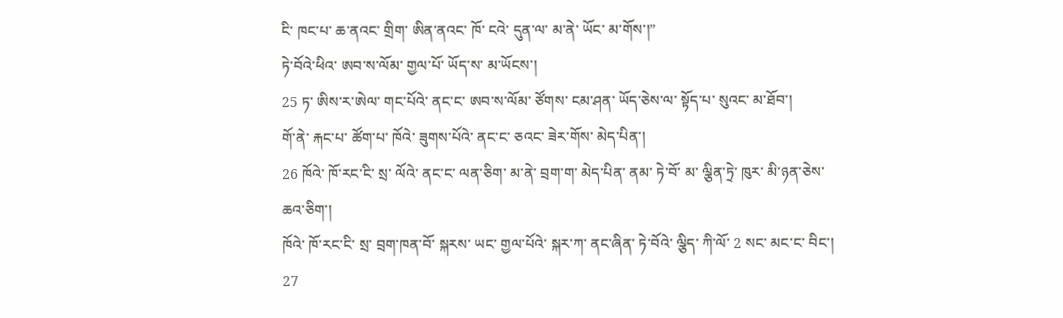ངི་ ཁང་པ་ ཆ་ནའང་ གྲིག་ ཨིན་ནའང་ ཁོ་ ངའེ་ དུན་ལ་ མ་ནེ་ ཡོང་ མ་གོས་།”
ཏེ་བོའེ་ཕིའ་ ཨབ་ས་ལོམ་ གྱལ་པོ་ ཡོད་ས་ མ་ཡོངས་།
25 ཏ་ ཨིས་ར་ཨེལ་ གང་པོའེ་ ནང་ང་ ཨབ་ས་ལོམ་ ཙོགས་ ངམ་ཤན་ ཡོད་ཅེས་ལ་ སྟོད་པ་ སུའང་ མ་ཐོབ་།
གོ་ནེ་ རྐང་པ་ ཚོག་པ་ ཁོའེ་ ཟུགས་པོའེ་ ནང་ང་ ཅའང་ ཟེར་གོས་ མེད་པིན་།
26 ཁོའེ་ ཁོ་རང་ངི་ སྲ་ ལོའེ་ ནང་ང་ ལན་ཅིག་ མ་ནེ་ བྲག་ག་ མེད་པིན་ ནམ་ ཏེ་བོ་ མ་ ལྕིན་ཏྲེ་ ཁུར་ མི་ཉན་ཅེས་ ཆའ་ཅིག་།
ཁོའེ་ ཁོ་རང་ངི་ སྲ་ བྲག་ཁན་བོ་ སྐརས་ ཡང་ གྱལ་པོའེ་ སྐར་ཀ་ ནང་ཞིན་ ཏེ་བོའེ་ ལྕིད་ ཀི་ལོ་ 2 སང་ མང་ང་ བིང་།
27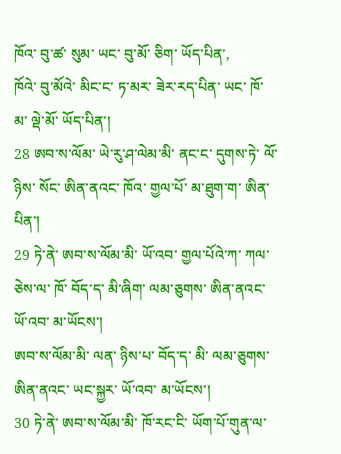ཁོའ་ བུ་ཚ་ སུམ་ ཡང་ བུ་མོ་ ཅིག་ ཡོད་པིན་,
ཁོའེ་ བུ་མོའེ་ མིང་ང་ ཏ་མར་ ཟེར་རད་པིན་ ཡང་ ཁོ་ མ་ ལྡེ་མོ་ ཡོད་པིན་།
28 ཨབ་ས་ལོམ་ ཡེ་རུ་ཤ་ལེམ་མི་ ནང་ང་ དུགས་ཏེ་ ལོ་ ཉིས་ སོང་ ཨིན་ནའང་ ཁོའ་ གྱལ་པོ་ མ་ཐུག་ག་ ཨིན་པིན་།
29 ཏེ་ནེ་ ཨབ་ས་ལོམ་མི་ ཡོ་འབ་ གྱལ་པོའེ་ཀ་ ཀལ་ཅེས་ལ་ ཁོ་ བོད་ད་ མི་ཞིག་ ལམ་ཅུགས་ ཨིན་ནའང་ ཡོ་འབ་ མ་ཡོངས་།
ཨབ་ས་ལོམ་མི་ ལན་ ཉིས་པ་ བོད་ད་ མི་ ལམ་ཅུགས་ ཨིན་ནའང་ ཡང་སྐྱར་ ཡོ་འབ་ མ་ཡོངས་།
30 ཏེ་ནེ་ ཨབ་ས་ལོམ་མི་ ཁོ་རང་ངི་ ཡོག་པོ་གུན་ལ་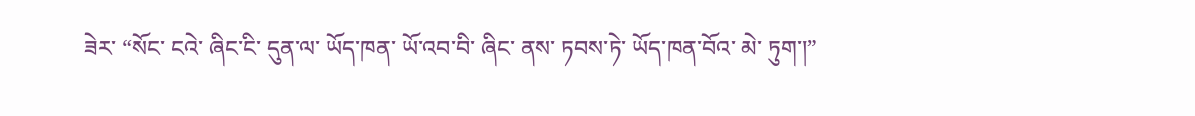ཟེར་ “སོང་ ངའེ་ ཞིང་ངི་ དུན་ལ་ ཡོད་ཁན་ ཡོ་འབ་བི་ ཞིང་ ནས་ ཏབས་ཏེ་ ཡོད་ཁན་བོའ་ མེ་ ཏུག་།”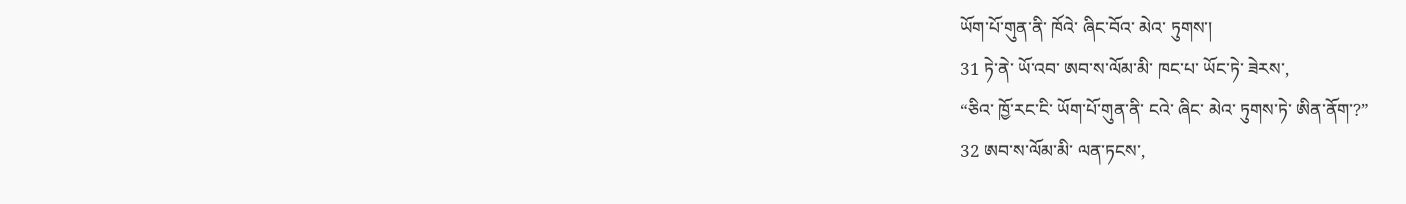ཡོག་པོ་གུན་ནི་ ཁོའེ་ ཞིང་བོའ་ མེའ་ ཏུགས་།
31 ཏེ་ནེ་ ཡོ་འབ་ ཨབ་ས་ལོམ་མི་ ཁང་པ་ ཡོང་ཏེ་ ཟེརས་,
“ཅིའ་ ཁྱོ་རང་ངི་ ཡོག་པོ་གུན་ནི་ ངའེ་ ཞིང་ མེའ་ ཏུགས་ཏེ་ ཨིན་ནོག་?”
32 ཨབ་ས་ལོམ་མི་ ལན་ཏངས་,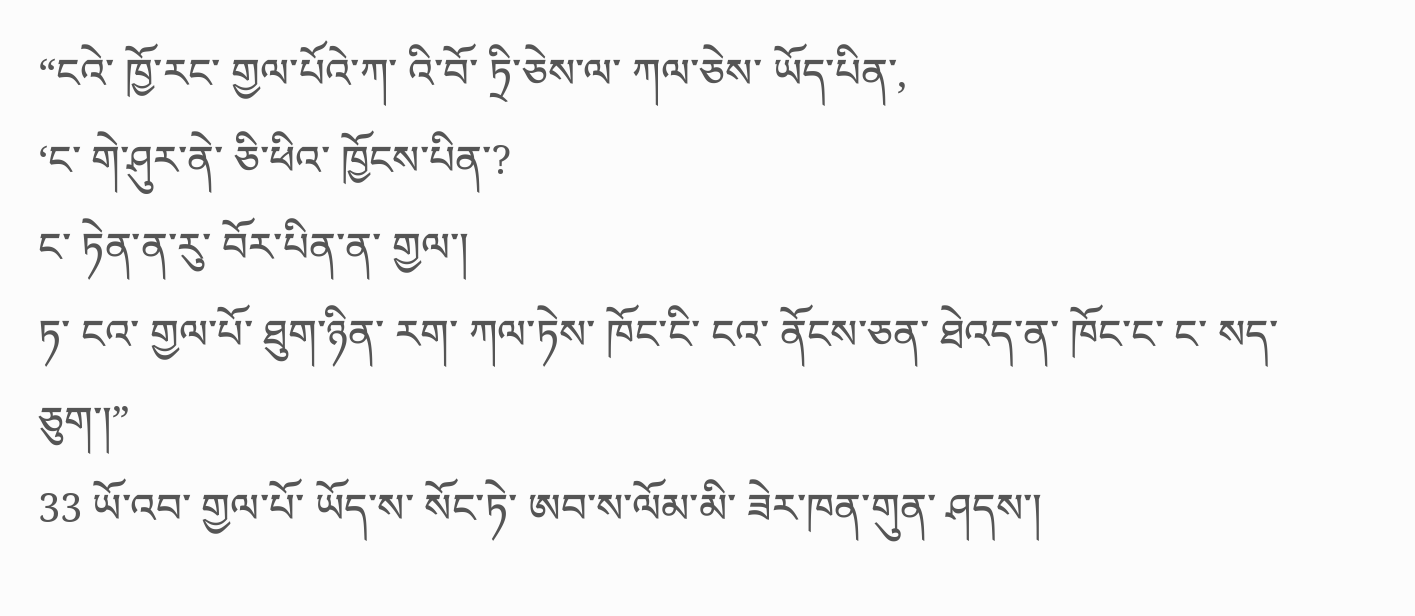“ངའེ་ ཁྱོ་རང་ གྱལ་པོའེ་ཀ་ འི་བོ་ ཏྲི་ཅེས་ལ་ ཀལ་ཅེས་ ཡོད་པིན་,
‘ང་ གེ་ཤུར་ནེ་ ཅི་ཕིའ་ ཁྱོངས་པིན་?
ང་ ཏེན་ན་རུ་ བོར་པིན་ན་ གྱལ་།
ཏ་ ངའ་ གྱལ་པོ་ ཐུག་ཉིན་ རག་ ཀལ་ཏེས་ ཁོང་ངི་ ངའ་ ནོངས་ཅན་ ཐེའད་ན་ ཁོང་ང་ ང་ སད་ཅུག་།”
33 ཡོ་འབ་ གྱལ་པོ་ ཡོད་ས་ སོང་ཏེ་ ཨབ་ས་ལོམ་མི་ ཟེར་ཁན་གུན་ ཤདས་།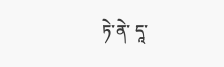ཏེ་ནེ་ དཱ་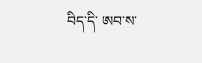བིད་དི་ ཨབ་ས་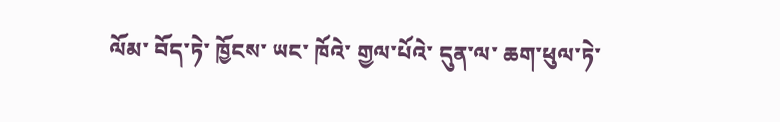ལོམ་ བོད་ཏེ་ ཁྱོངས་ ཡང་ ཁོའེ་ གྱལ་པོའེ་ དུན་ལ་ ཆག་ཕུལ་ཏེ་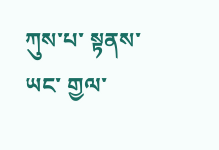ཀུས་པ་ སྟནས་ ཡང་ གྱལ་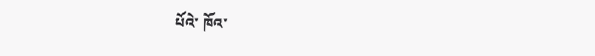པོའེ་ ཁོའ་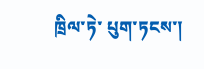ཁྲིལ་ཏེ་ པུག་ཏངས་།